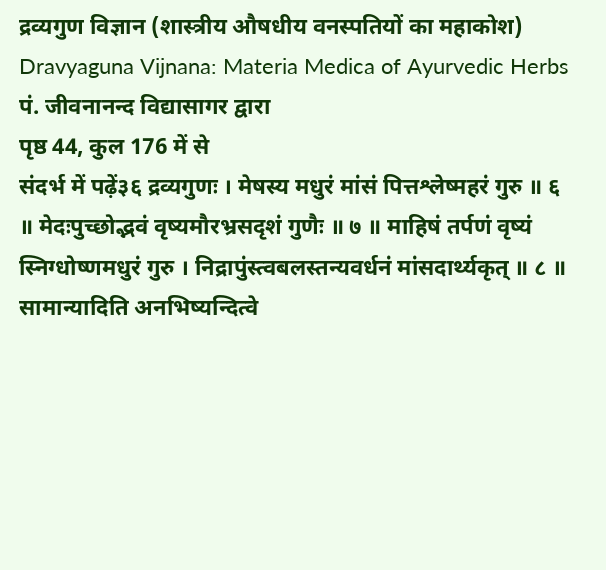द्रव्यगुण विज्ञान (शास्त्रीय औषधीय वनस्पतियों का महाकोश)
Dravyaguna Vijnana: Materia Medica of Ayurvedic Herbs
पं. जीवनानन्द विद्यासागर द्वारा
पृष्ठ 44, कुल 176 में से
संदर्भ में पढ़ें३६ द्रव्यगुणः । मेषस्य मधुरं मांसं पित्तश्लेष्महरं गुरु ॥ ६ ॥ मेदःपुच्छोद्भवं वृष्यमौरभ्रसदृशं गुणैः ॥ ७ ॥ माहिषं तर्पणं वृष्यं स्निग्धोष्णमधुरं गुरु । निद्रापुंस्त्वबलस्तन्यवर्धनं मांसदार्थ्यकृत् ॥ ८ ॥ सामान्यादिति अनभिष्यन्दित्वे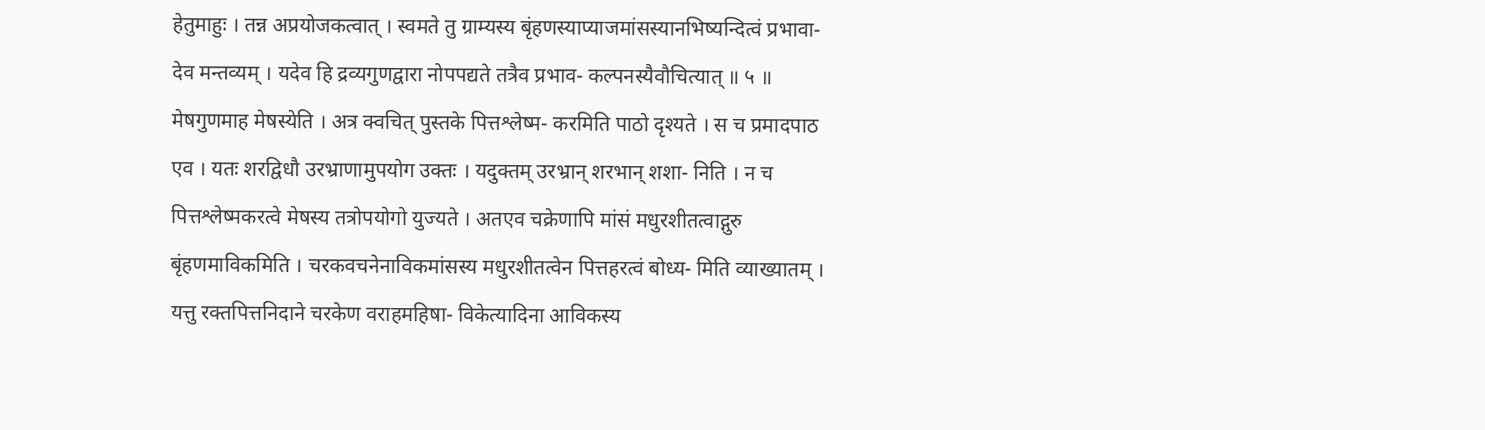हेतुमाहुः । तन्न अप्रयोजकत्वात् । स्वमते तु ग्राम्यस्य बृंहणस्याप्याजमांसस्यानभिष्यन्दित्वं प्रभावा- देव मन्तव्यम् । यदेव हि द्रव्यगुणद्वारा नोपपद्यते तत्रैव प्रभाव- कल्पनस्यैवौचित्यात् ॥ ५ ॥ मेषगुणमाह मेषस्येति । अत्र क्वचित् पुस्तके पित्तश्लेष्म- करमिति पाठो दृश्यते । स च प्रमादपाठ एव । यतः शरद्विधौ उरभ्राणामुपयोग उक्तः । यदुक्तम् उरभ्रान् शरभान् शशा- निति । न च पित्तश्लेष्मकरत्वे मेषस्य तत्रोपयोगो युज्यते । अतएव चक्रेणापि मांसं मधुरशीतत्वाद्गुरु बृंहणमाविकमिति । चरकवचनेनाविकमांसस्य मधुरशीतत्वेन पित्तहरत्वं बोध्य- मिति व्याख्यातम् । यत्तु रक्तपित्तनिदाने चरकेण वराहमहिषा- विकेत्यादिना आविकस्य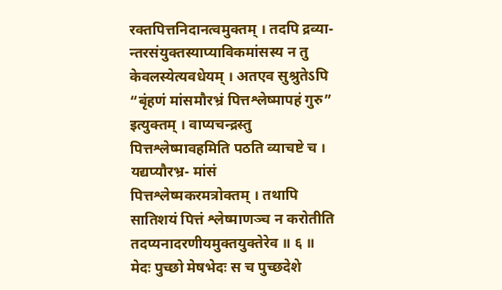रक्तपित्तनिदानत्वमुक्तम् । तदपि द्रव्या- न्तरसंयुक्तस्याप्याविकमांसस्य न तु केवलस्येत्यवधेयम् । अतएव सुश्रुतेऽपि “बृंहणं मांसमौरभ्रं पित्तश्लेष्मापहं गुरु” इत्युक्तम् । वाप्यचन्द्रस्तु पित्तश्लेष्मावहमिति पठति व्याचष्टे च । यद्यप्यौरभ्र- मांसं पित्तश्लेष्मकरमत्रोक्तम् । तथापि सातिशयं पित्तं श्लेष्माणञ्च न करोतीति तदप्यनादरणीयमुक्तयुक्तेरेव ॥ ६ ॥ मेदः पुच्छो मेषभेदः स च पुच्छदेशे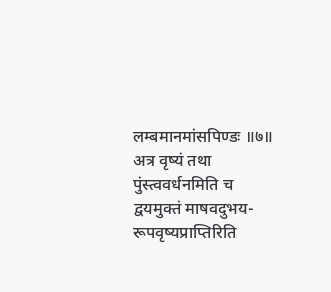लम्बमानमांसपिण्डः ॥७॥ अत्र वृष्यं तथा पुंस्त्ववर्धनमिति च द्वयमुक्तं माषवदुभय- रूपवृष्यप्राप्तिरिति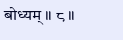बोध्यम् ॥ ८ ॥